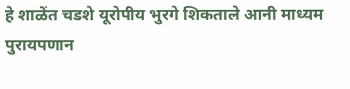हे शाळेंत चडशे यूरोपीय भुरगे शिकताले आनी माध्यम पुरायपणान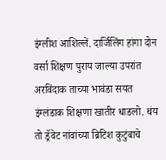इंग्लीश आशिल्लें. दार्जिलिंग हांगा दोन वर्सा शिक्षण पुराय जाल्या उपरांत अरविंदाक ताच्या भावंडा सयत इंग्लंडाक शिक्षणा खातीर धाडलो. थंय तो ड्रॅवेट नांवांच्या ब्रिटिश कुटुंबाचे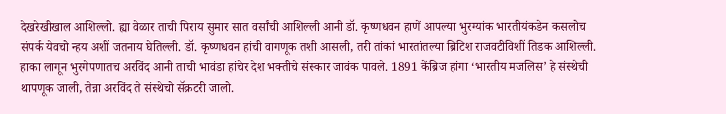देखरेखीखाल आशिल्लो. ह्या वेळार ताची पिराय सुमार सात वर्सांची आशिल्ली आनी डॉ. कृष्णधवन हाणें आपल्या भुरग्यांक भारतीयंकडेन कसलोच संपर्क येवचो न्हय अशीं जतनाय घेतिल्ली. डॉ. कृष्णधवन हांची वागणूक तशी आसली, तरी तांकां भारतांतल्या ब्रिटिश राजवटीविशीं तिडक आशिल्ली. हाका लागून भुरगेपणातच अरविंद आनी ताची भावंडा हांचेर देश भक्तीचे संस्कार जावंक पावले. 1891 केंब्रिज हांगा ‘भारतीय मजलिस’ हे संस्थेची थापणूक जाली, तेन्ना अरविंद ते संस्थेचो सॅक्रटरी जालो.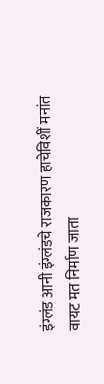इंग्लंड आनी इंग्लंडचे राजकारण हाचेविशीं मनांत वायट मत निर्माण जाता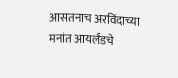आसतनाच अरविंदाच्या मनांत आयर्लंडचे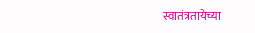स्वातंत्रतायेच्या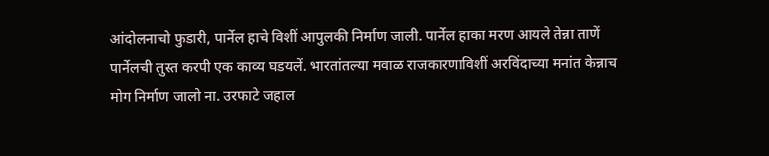आंदोलनाचो फुडारी, पार्नेल हाचे विशीं आपुलकी निर्माण जाली. पार्नेल हाका मरण आयले तेन्ना ताणें पार्नेलची तुस्त करपी एक काव्य घडयलें. भारतांतल्या मवाळ राजकारणाविशीं अरविंदाच्या मनांत केन्नाच मोग निर्माण जालो ना. उरफाटे जहाल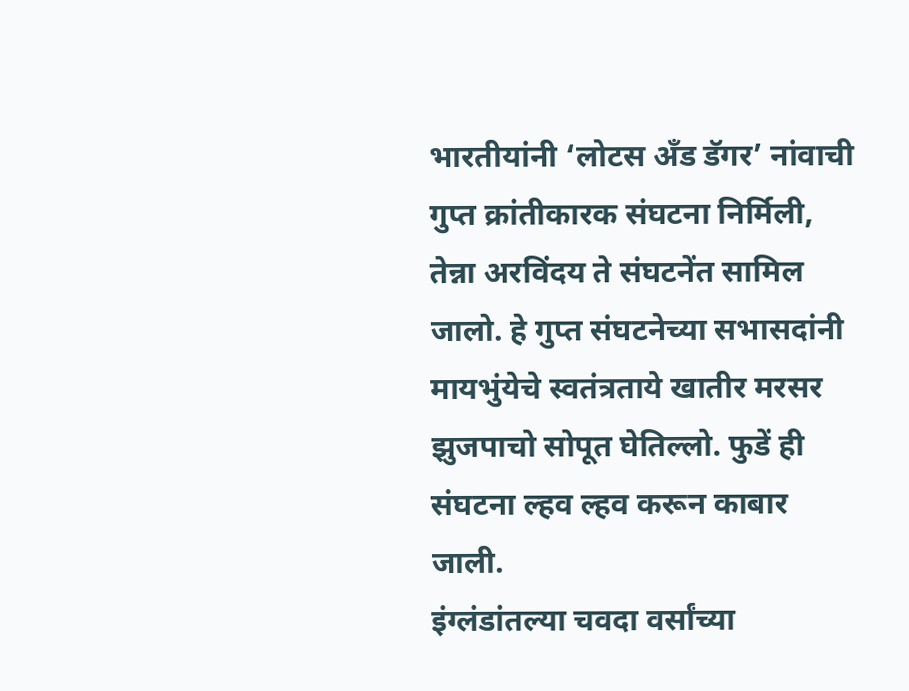भारतीयांनी ‘लोटस अँड डॅगर’ नांवाची गुप्त क्रांतीकारक संघटना निर्मिली, तेन्ना अरविंदय ते संघटनेंत सामिल जालो. हे गुप्त संघटनेच्या सभासदांनी मायभुंयेचे स्वतंत्रताये खातीर मरसर झुजपाचो सोपूत घेतिल्लो. फुडें ही संघटना ल्हव ल्हव करून काबार जाली.
इंग्लंडांतल्या चवदा वर्सांच्या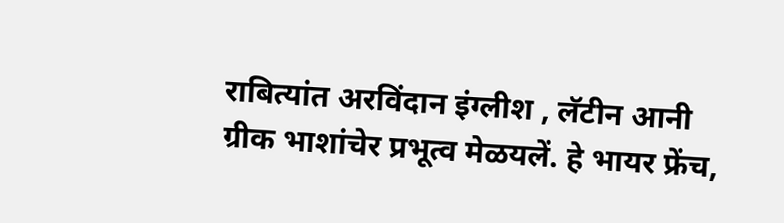राबित्यांत अरविंदान इंग्लीश , लॅटीन आनी ग्रीक भाशांचेर प्रभूत्व मेळयलें. हे भायर फ्रेंच,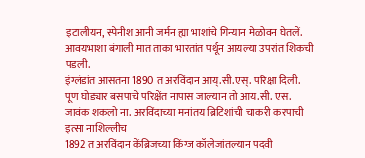इटालीयन, स्पेनीश आनी जर्मन ह्या भाशांचे गिन्यान मेळोवन घेतलें. आवयभाशा बंगाली मात ताका भारतांत पर्थून आयल्या उपरांत शिकची पडली.
इंग्लंडांत आसतना 1890 त अरविंदान आय्.सी.एस्. परिक्षा दिली. पूण घोड्यार बसपाचे परिक्षेंत नापास जाल्यान तो आय.सी. एस. जावंक शकलो ना. अरविंदाच्या मनांतय ब्रिटिशांची चाकरी करपाची इत्सा नाशिल्लीच
1892 त अरविंदान केंब्रिजच्या किंग्ज कॉलेजांतल्यान पदवी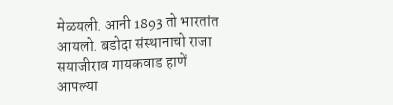मेळयली. आनी 1893 तो भारतांत आयलो. बडोदा संस्थानाचो राजा सयाजीराव गायकवाड हाणें आपल्या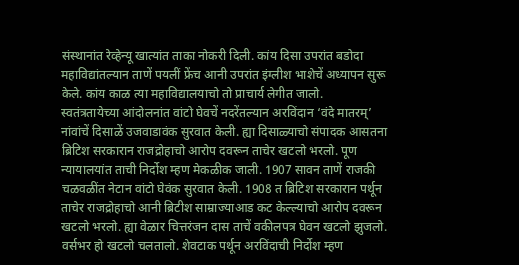संस्थानांत रेव्हेन्यू खात्यांत ताका नोकरी दिली. कांय दिसा उपरांत बडोदा महाविद्यांतल्यान ताणें पयलीं फ्रेंच आनी उपरांत इंग्लीश भाशेचें अध्यापन सुरू केले. कांय काळ त्या महाविद्यालयाचो तो प्राचार्य लेगीत जालो.
स्वतंत्रतायेच्या आंदोलनांत वांटो घेवचें नदरेंतल्यान अरविंदान ‘वंदे मातरम्’ नांवांचें दिसाळें उजवाडावंक सुरवात केली. ह्या दिसाळ्याचो संपादक आसतना ब्रिटिश सरकारान राजद्रोहाचो आरोप दवरून ताचेर खटलो भरलो. पूण न्यायालयांत ताची निर्दोश म्हण मेकळीक जाली. 1907 सावन ताणें राजकी चळवळींत नेटान वांटो घेवंक सुरवात केली. 1908 त ब्रिटिश सरकारान पर्थून ताचेर राजद्रोहाचो आनी ब्रिटीश साम्राज्याआड कट केल्ल्याचो आरोप दवरून खटलो भरलो. ह्या वेळार चित्तरंजन दास ताचें वकीलपत्र घेवन खटलो झुजलो. वर्सभर हो खटलो चलतालो. शेवटाक पर्थून अरविंदाची निर्दोश म्हण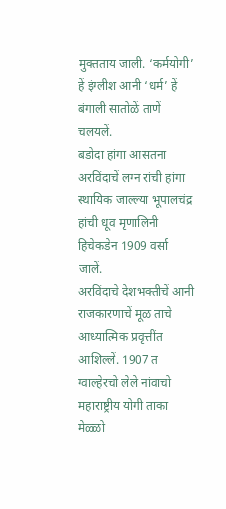मुक्तताय जाली. ‘कर्मयोगी’ हें इंग्लीश आनी ‘धर्म’ हें बंगाली सातोळें ताणें चलयलें.
बडोदा हांगा आसतना अरविंदाचें लग्न रांची हांगा स्थायिक जाल्ल्या भूपालचंद्र हांची धूव मृणालिनी हिचेकडेन 1909 वर्सा जालें.
अरविंदाचे देशभक्तीचें आनी राजकारणाचें मूळ ताचे आध्यात्मिक प्रवृत्तींत आशिल्लें. 1907 त ग्वाल्हेरचो लेले नांवाचो महाराष्ट्रीय योगी ताका मेळ्ळो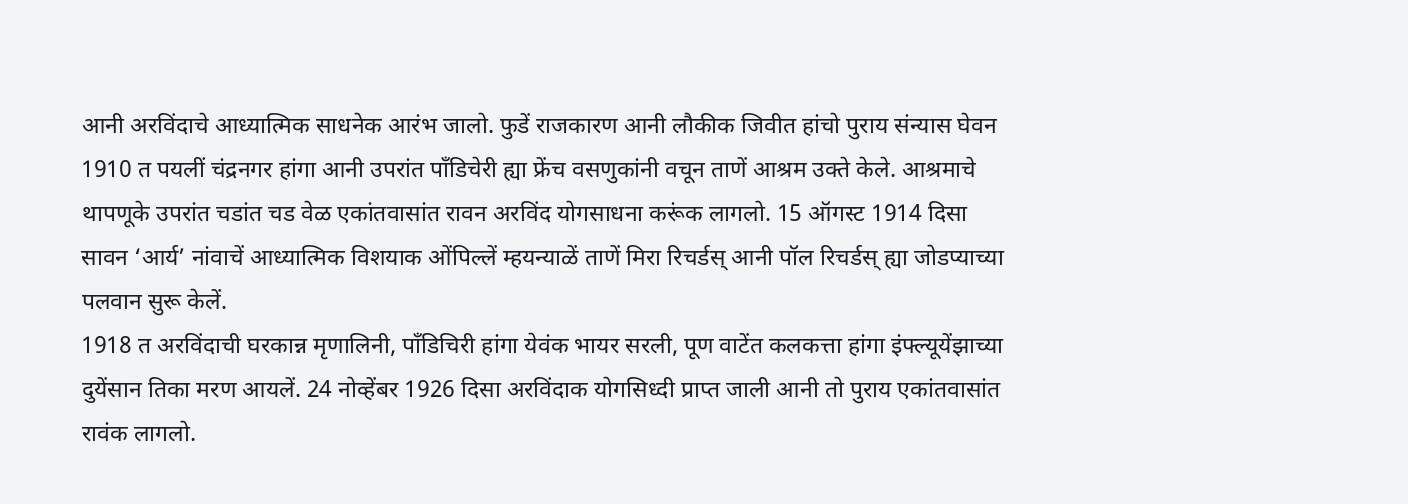आनी अरविंदाचे आध्यात्मिक साधनेक आरंभ जालो. फुडें राजकारण आनी लौकीक जिवीत हांचो पुराय संन्यास घेवन 1910 त पयलीं चंद्रनगर हांगा आनी उपरांत पाँडिचेरी ह्या फ्रेंच वसणुकांनी वचून ताणें आश्रम उक्ते केले. आश्रमाचे थापणूके उपरांत चडांत चड वेळ एकांतवासांत रावन अरविंद योगसाधना करूंक लागलो. 15 ऑगस्ट 1914 दिसा सावन ‘आर्य’ नांवाचें आध्यात्मिक विशयाक ओंपिल्लें म्हयन्याळें ताणें मिरा रिचर्डस् आनी पॉल रिचर्डस् ह्या जोडप्याच्या पलवान सुरू केलें.
1918 त अरविंदाची घरकान्न मृणालिनी, पाँडिचिरी हांगा येवंक भायर सरली, पूण वाटेंत कलकत्ता हांगा इंफ्ल्यूयेंझाच्या दुयेंसान तिका मरण आयलें. 24 नोव्हेंबर 1926 दिसा अरविंदाक योगसिध्दी प्राप्त जाली आनी तो पुराय एकांतवासांत रावंक लागलो.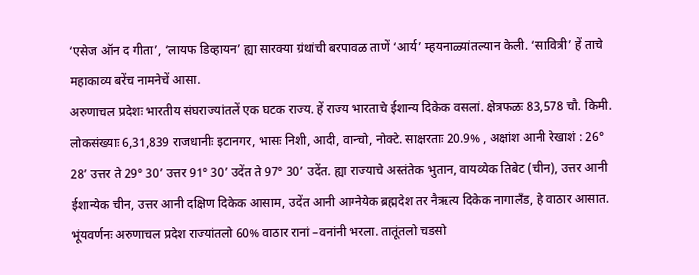‘एसेज ऑन द गीता’, ‘लायफ डिव्हायन’ ह्या सारक्या ग्रंथांची बरपावळ ताणें ‘आर्य’ म्हयनाळ्यांतल्यान केली. ‘सावित्री’ हें ताचे महाकाव्य बरेंच नामनेचें आसा.
अरुणाचल प्रदेशः भारतीय संघराज्यांतलें एक घटक राज्य. हें राज्य भारताचे ईशान्य दिकेक वसलां. क्षेत्रफळः 83,578 चौ. किमी. लोकसंख्याः 6,31,839 राजधानीः इटानगर, भासः निशी, आदी, वान्चो, नोक्टे. साक्षरताः 20.9% , अक्षांश आनी रेखाशं : 26° 28’ उत्तर ते 29° 30’ उत्तर 91° 30’ उदेंत ते 97° 30’ उदेंत. ह्या राज्याचे अस्तंतेक भुतान, वायव्येक तिबेट (चीन), उत्तर आनी ईशान्येक चीन, उत्तर आनी दक्षिण दिकेक आसाम, उदेंत आनी आग्नेयेक ब्रह्मदेश तर नैऋत्य दिकेक नागालँड, हे वाठार आसात.
भूंयवर्णनः अरुणाचल प्रदेश राज्यांतलो 60% वाठार रानां –वनांनी भरला. तातूंतलो चडसो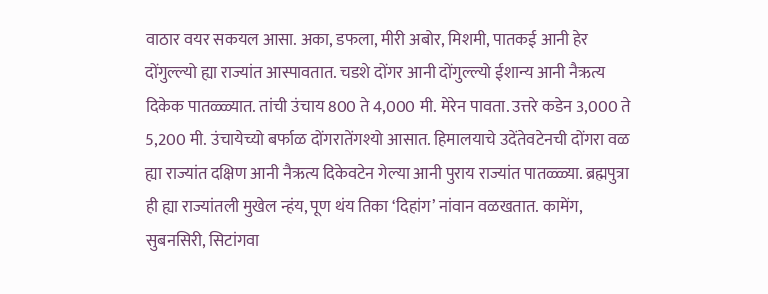वाठार वयर सकयल आसा. अका, डफला, मीरी अबोर, मिशमी, पातकई आनी हेर दोंगुल्ल्यो ह्या राज्यांत आस्पावतात. चडशे दोंगर आनी दोंगुल्ल्यो ईशान्य आनी नैऋत्य दिकेक पातळ्ळ्यात. तांची उंचाय 800 ते 4,000 मी. मेरेन पावता. उत्तरे कडेन 3,000 ते 5,200 मी. उंचायेच्यो बर्फाळ दोंगरातेंगश्यो आसात. हिमालयाचे उदेंतेवटेनची दोंगरा वळ ह्या राज्यांत दक्षिण आनी नैऋत्य दिकेवटेन गेल्या आनी पुराय राज्यांत पातळ्ळ्या. ब्रह्मपुत्रा ही ह्या राज्यांतली मुखेल न्हंय, पूण थंय तिका ‘दिहांग’ नांवान वळखतात. कामेंग, सुबनसिरी, सिटांगवा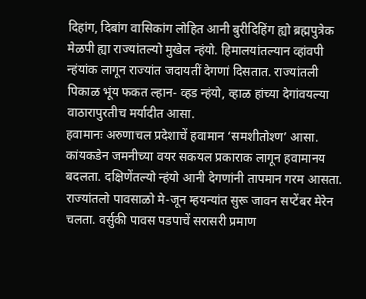दिहांग, दिबांग वासिकांग लोहित आनी बुरीदिहिंग ह्यो ब्रह्मपुत्रेक मेळपी ह्या राज्यांतल्यो मुखेल न्हंयो. हिमालयांतल्यान व्हांवपी न्हंयांक लागून राज्यांत जदायतीं देगणां दिसतात. राज्यांतली पिकाळ भूंय फकत ल्हान- व्हड न्हंयो, व्हाळ हांच्या देगांवयल्या वाठारापुरतीच मर्यादीत आसा.
हवामानः अरुणाचल प्रदेशाचें हवामान ‘समशीतोश्ण’ आसा. कांयकडेन जमनीच्या वयर सकयल प्रकाराक लागून हवामानय बदलता. दक्षिणेंतल्यो न्हंयो आनी देगणांनी तापमान गरम आसता. राज्यांतलो पावसाळो मे-जून म्हयन्यांत सुरू जावन सप्टेंबर मेरेन चलता. वर्सुकी पावस पडपाचें सरासरी प्रमाण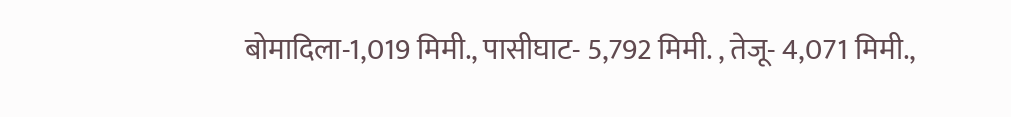बोमादिला-1,019 मिमी., पासीघाट- 5,792 मिमी. , तेजू- 4,071 मिमी.,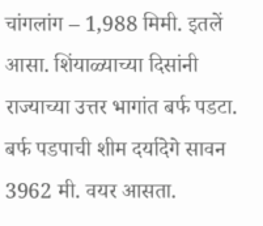चांगलांग – 1,988 मिमी. इतलें आसा. शिंयाळ्याच्या दिसांनी राज्याच्या उत्तर भागांत बर्फ पडटा. बर्फ पडपाची शीम दर्यादेगे सावन 3962 मी. वयर आसता.